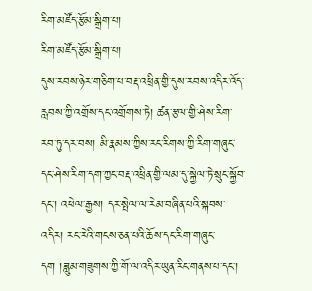རིག་མཛོད་རྩོམ་སྒྲིག་པ།
རིག་མཛོད་རྩོམ་སྒྲིག་པ།
དུས་རབས་ཉེར་གཅིག་པ་བརྡ་འཕྲིན་གྱི་དུས་རབས་འདིར་འོད་རླབས་ཀྱི་འགྲོས་དང་འགྲོགས་ཏེ། ཚན་རྩལ་གྱི་ཤེས་རིག་རབ་ཏུ་དར་བས། མི་རྣམས་ཀྱིས་རང་རིགས་ཀྱི་རིག་གཞུང་དང་ཤེས་རིག་དག་ཀྱང་བརྡ་འཕྲིན་གྱི་ལམ་དུ་སྐྱེལ་ཏེ་སྲུང་སྐྱོབ་དང་། འཕེལ་རྒྱས། དར་སྤེལ་ལ་རེམ་བཞིན་པའི་སྐབས་འདིར། རང་རེའི་གངས་ཅན་པའི་ཆོས་དང་རིག་གཞུང་དག །ཟླུམ་གཟུགས་ཀྱི་གོ་ལ་འདིར་ཡུན་རིང་གནས་པ་དང་།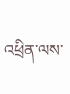འཕྲིན་ལས་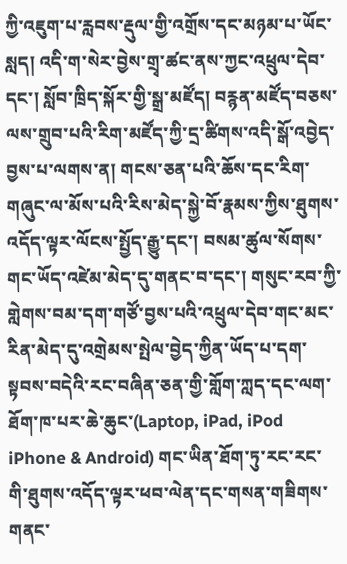ཀྱི་འཇུག་པ་རླབས་རྡུལ་གྱི་འགྲོས་དང་མཉམ་པ་ཡོང་སླད། འདི་ག་སེར་བྱེས་གྲྭ་ཚང་ནས་ཀྱང་འཕྲུལ་དེབ་དང་། སློབ་ཁྲིད་སྐོར་གྱི་སྒྲ་མཛོད། བརྙན་མཛོད་བཅས་ལས་གྲུབ་པའི་རིག་མཛོད་ཀྱི་དྲ་ཚིགས་འདི་སྒོ་འབྱེད་བྱས་པ་ལགས་ན། གངས་ཅན་པའི་ཆོས་དང་རིག་གཞུང་ལ་མོས་པའི་རིས་མེད་སྐྱེ་བོ་རྣམས་ཀྱིས་ཐུགས་འདོད་ལྟར་ལོངས་སྤྱོད་རྒྱུ་དང་། བསམ་ཚུལ་སོགས་གང་ཡོད་འཛེམ་མེད་དུ་གནང་བ་དང་། གསུང་རབ་ཀྱི་གླེགས་བམ་དག་གཙོ་བྱས་པའི་འཕྲུལ་དེབ་གང་མང་རིན་མེད་དུ་འགྲེམས་སྤེལ་བྱེད་ཀྱིན་ཡོད་པ་དག་སྟབས་བདེའི་རང་བཞིན་ཅན་གྱི་གློག་ཀླད་དང་ལག་ཐོག་ཁ་པར་ཆེ་ཆུང་(Laptop, iPad, iPod iPhone & Android) གང་ཡིན་ཐོག་ཏུ་རང་རང་གི་ཐུགས་འདོད་ལྟར་ཕབ་ལེན་དང་གསན་གཟིགས་གནང་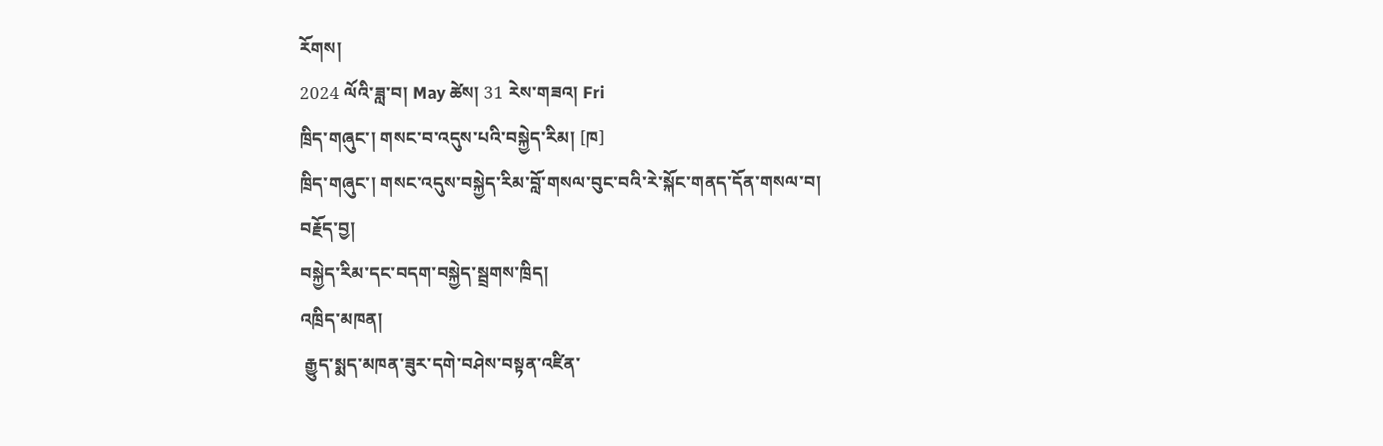རོགས།
2024 ལོའི་ཟླ་བ། May ཚེས། 31 རེས་གཟའ། Fri
ཁྲིད་གཞུང་། གསང་བ་འདུས་པའི་བསྐྱེད་རིམ། [ཁ]
ཁྲིད་གཞུང་། གསང་འདུས་བསྐྱེད་རིམ་བློ་གསལ་བུང་བའི་རེ་སྐོང་གནད་དོན་གསལ་བ།
བརྗོད་བྱ།
བསྐྱེད་རིམ་དང་བདག་བསྐྱེད་སྦྲགས་ཁྲིད།
འཁྲིད་མཁན།
 རྒྱུད་སྨད་མཁན་ཟུར་དགེ་བཤེས་བསྟན་འཛིན་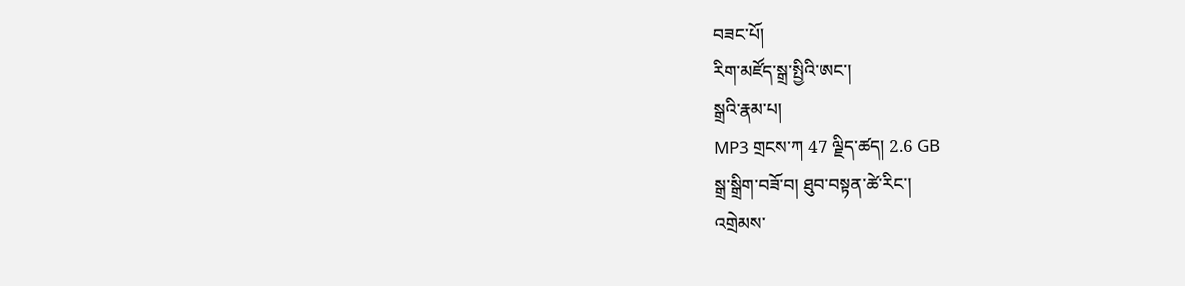བཟང་པོ།
རིག་མཛོད་སྒྲ་སྤྱིའི་ཨང་།
སྒྲའི་རྣམ་པ།
MP3 གྲངས་ཀ 47 ལྗིད་ཚད། 2.6 GB
སྒྲ་སྒྲིག་བཟོ་བ། ཐུབ་བསྟན་ཚེ་རིང་།
འགྲེམས་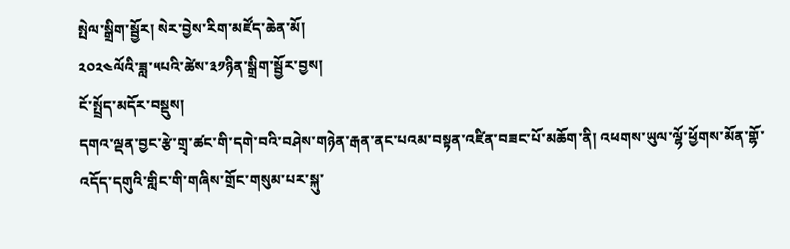སྤེལ་སྒྲིག་སྦྱོར། སེར་བྱེས་རིག་མཛོད་ཆེན་མོ།
༢༠༢༤ལོའི་ཟླ་༥པའི་ཚེས་༣༡ཉིན་སྒྲིག་སྦྱོར་བྱས།
ངོ་སྤྲོད་མདོར་བསྡུས།
དགའ་ལྡན་བྱང་རྩེ་གྲྭ་ཚང་གི་དགེ་བའི་བཤེས་གཉེན་རྒན་ནང་པའམ་བསྟན་འཛིན་བཟང་པོ་མཆོག་ནི། འཕགས་ཡུལ་ལྷོ་ཕྱོགས་མོན་གྷོ་འདོད་དགུའི་གླིང་གི་གཞིས་གྲོང་གསུམ་པར་སྐུ་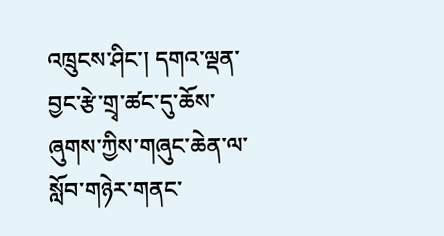འཁྲུངས་ཤིང་། དགའ་ལྡན་བྱང་རྩེ་གྲྭ་ཚང་དུ་ཆོས་ཞུགས་ཀྱིས་གཞུང་ཆེན་ལ་སློབ་གཉེར་གནང་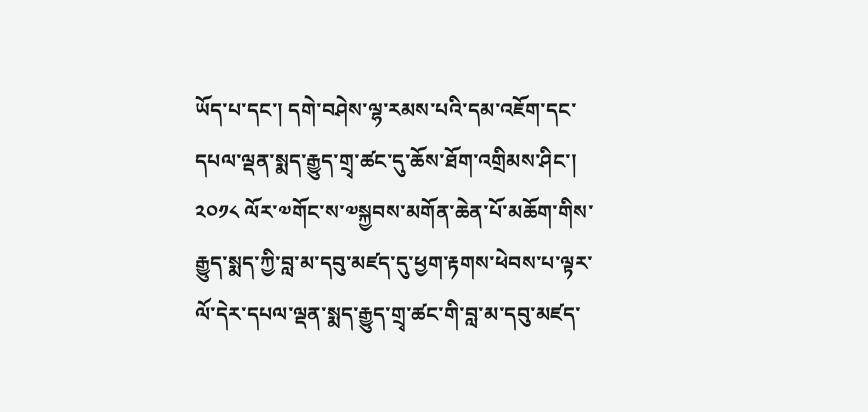ཡོད་པ་དང་། དགེ་བཤེས་ལྷ་རམས་པའི་དམ་འཇོག་དང་དཔལ་ལྡན་སྨད་རྒྱུད་གྲྭ་ཚང་དུ་ཆོས་ཐོག་འགྲིམས་ཤིང་། ༢༠༡༨ ལོར་༧གོང་ས་༧སྐྱབས་མགོན་ཆེན་པོ་མཆོག་གིས་རྒྱུད་སྨད་ཀྱི་བླ་མ་དབུ་མཛད་དུ་ཕྱག་རྟགས་ཕེབས་པ་ལྟར་ལོ་དེར་དཔལ་ལྡན་སྨད་རྒྱུད་གྲྭ་ཚང་གི་བླ་མ་དབུ་མཛད་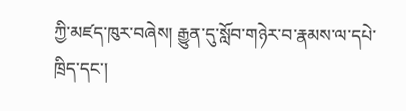ཀྱི་མཛད་ཁུར་བཞེས། རྒྱུན་དུ་སློབ་གཉེར་བ་རྣམས་ལ་དཔེ་ཁྲིད་དང་།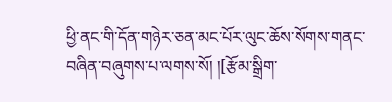ཕྱི་ནང་གི་དོན་གཉེར་ཅན་མང་པོར་ལུང་ཆོས་སོགས་གནང་བཞིན་བཞུགས་པ་ལགས་སོ། །[རྩོམ་སྒྲིག་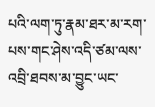པའི་ལག་ཏུ་རྣམ་ཐར་མ་རག་པས་གང་ཤེས་འདི་ཙམ་ལས་འབྲི་ཐབས་མ་བྱུང་ཡང་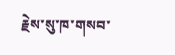རྗེས་སུ་ཁ་གསབ་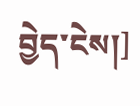བྱེད་ངེས།]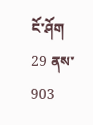ངོ་ཤོག 29 ནས་ 903